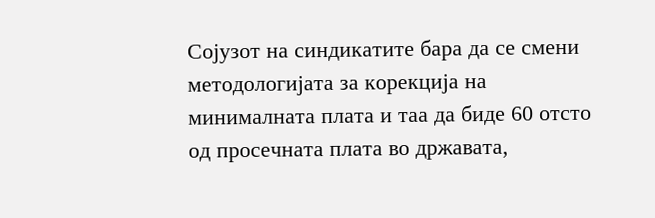Сојузот на синдикатите бара да се смени методологијата за корекција на минималната плата и таа да биде 60 отсто од просечната плата во државата,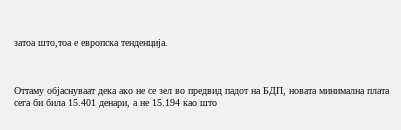затоа што,тоа е европска тенденција.



Оттаму објаснуваат дека ако не се зел во предвид падот на БДП, новата минимална плата сега би била 15.401 денари, а не 15.194 као што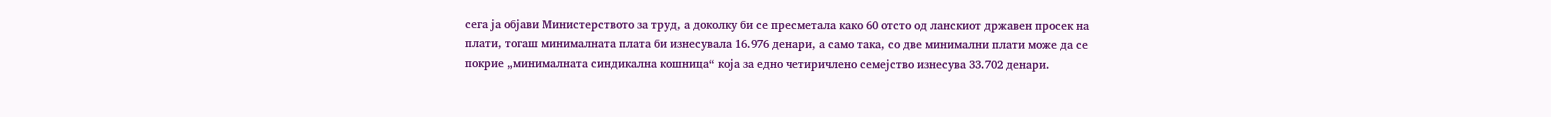сега ја објави Министерството за труд, а доколку би се пресметала како 60 отсто од ланскиот државен просек на плати, тогаш минималната плата би изнесувала 16.976 денари, а само така, со две минимални плати може да се покрие „минималната синдикална кошница“ која за едно четиричлено семејство изнесува 33.702 денари.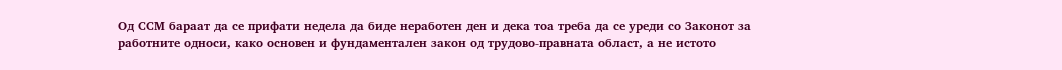Од ССМ бараат да се прифати недела да биде неработен ден и дека тоа треба да се уреди со Законот за работните односи, како основен и фундаментален закон од трудово-правната област, а не истото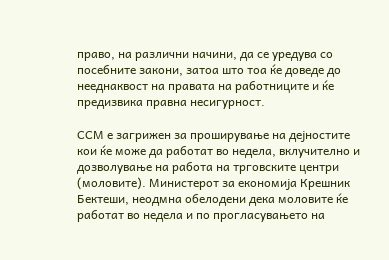право, на различни начини, да се уредува со посебните закони, затоа што тоа ќе доведе до нееднаквост на правата на работниците и ќе предизвика правна несигурност.

ССМ е загрижен за проширување на дејностите кои ќе може да работат во недела, вклучително и дозволување на работа на трговските центри (моловите). Министерот за економија Крешник Бектеши, неодмна обелодени дека моловите ќе работат во недела и по прогласувањето на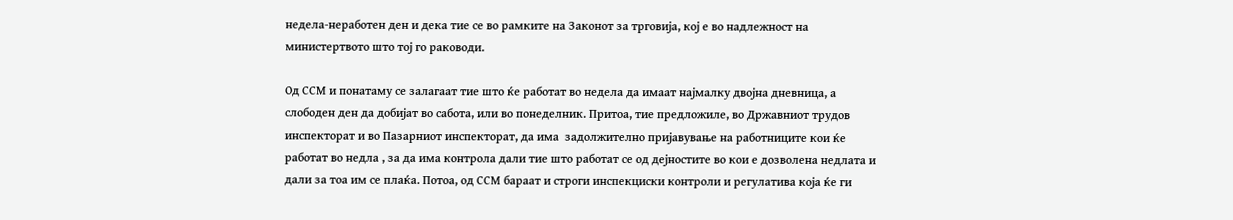недела-неработен ден и дека тие се во рамките на Законот за трговија, кој е во надлежност на министертвото што тој го раководи.

Од ССМ и понатаму се залагаат тие што ќе работат во недела да имаат најмалку двојна дневница, а слободен ден да добијат во сабота, или во понеделник. Притоа, тие предложиле, во Државниот трудов инспекторат и во Пазарниот инспекторат, да има  задолжително пријавување на работниците кои ќе работат во недла , за да има контрола дали тие што работат се од дејностите во кои е дозволена недлата и дали за тоа им се плаќа. Потоа, од ССМ бараат и строги инспекциски контроли и регулатива која ќе ги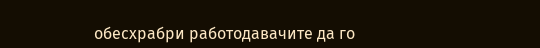обесхрабри работодавачите да го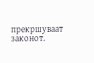прекршуваат законот.